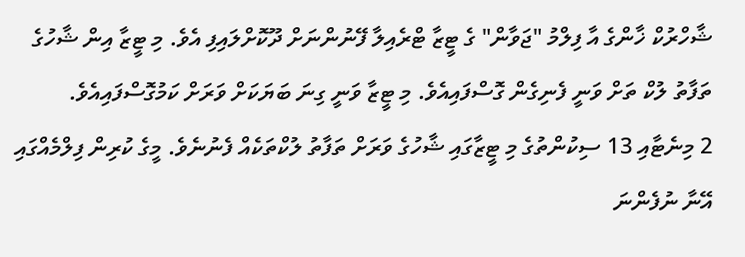ޝާހްރުކް ޚާންގެ އާ ފިލްމު "ޖަވާން" ގެ ޓީޒާ ޓްރެއިލާ ފޭނުންނަށް ދޫކޮށްލައިފި އެވެ. މި ޓީޒާ އިން ޝާހުގެ ތަފާތު ލުކް ތަށް ވަނީ ފެނިގެން ގޮސްފައިއެވެ. މި ޓީޒާ ވަނީ ގިނަ ބަޔަކަށް ވަރަށް ކަމުގޮސްފައިއެވެ.
2 މިނެޓާއި 13 ސިކުންތުގެ މި ޓީޒާގައި ޝާހުގެ ވަރަށް ތަފާތު ލުކްތަކެއް ފެނުނެވެ. މީގެ ކުރިން ފިލްމެއްގައި އޭނާ ނުފެންނަ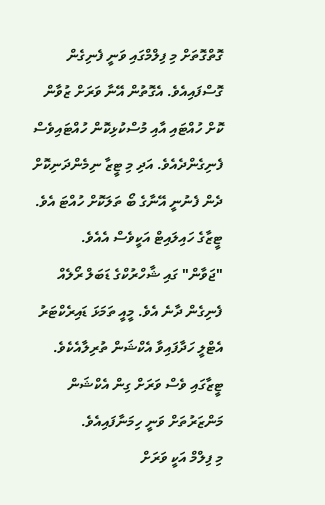ގޮތްގޮތަށް މި ފިލްމްގައި ވަނީ ފެނިގެން ގޮސްފައިއެވެ. އެގޮތުން އޭނާ ވަރަށް ޒުވާން ކޮށް ހުއްޓައި އާއި މުސްކުޅިކޮން ހުއްޓައިވެސް ފެނިގެންދެއެވެ. އަދި މި ޓީޒާ ނިމެންދަނިކޮށް ދެން ފެނުނީ އޭނާގެ ބޯ ތަލަކޮށް ހުއްޓަ އެވެ. ޓީޒާގެ ހައިލައިޓް އަކީވެސް އެއެވެ.
"ޖަވާން" ގައި ޝާހްރުކްގެ ޑަބަލް ރޯލެއް ފެނިގެން ދާނެ އެވެ. މީއީ ތަމަޅަ ޑައިރެކްޓަރު އެޓްލީ ހަދާފައިވާ އެކްޝަން ތުރިލާއެކެވެ. ޓީޒާގައި ވެސް ވަރަށް ގިން އެކްޝަން މަންޒަރުތަށް ވަނީ ހިމަނާފައިއެވެ.
މި ފިލްމް އަކީ ވަރަށް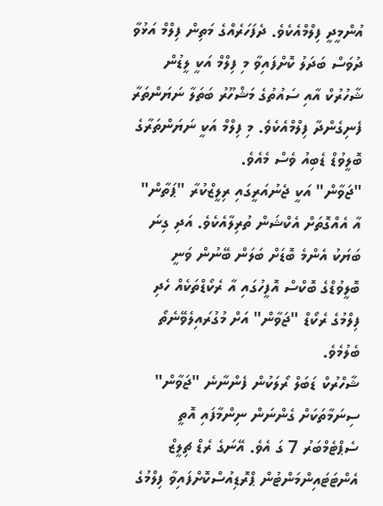އުންމީދީ ފިލްމްއެކެވެ. ދެފަހަރެއްގެ މަތިން ފިލްމް އަޅުވާ ދުވަސް ބަދަލު ކޮށްފައިވާ މި ފިލްމް އަކީ ލީޑުން ޝާހުރުކް އާއި ސައުތުގެ މަޝްހޫރު ބަތަލާ ނަޔަންތަރާ ފެނިގެންދާ ފިލްމްއެކެވެ. މި ފިލްމް އަކީ ނަޔަންތަރާގެ ބޮލީވުޑް ޑެބިއު ވެސް މެއެވެ.
"ޖަވާން" އަކީ ޖެނުއަރީގައި ރިލީޒްކުރާ "ޕަތާން" އާ އެއްގޮތަށް އެކްޝަން ތުރިލާއެކެވެ. އަދި ގިނަ ބަޔަކު އެންމެ ބޮޑަށް ބަލަން ބޭނުން ވަނީ ބޮލީވުޑްގެ ބޮކްސް އޮފީހުގައި އާ ރެކޯޑްތަކެއް ހެދި ފިލްމުގެ ރެކޯޑް "ޖަވާން" އަށް މުގުރައިލެވޭނެތޯ ބެލުމެވެ.
ޝާހްރުކް ޑަބަލް ރޯލަކުން ފެންނާނެ "ޖަވާން" ސިނަމާތަކަށް ގެންނަން ނިންމާފައި އޮތީ ސެޕްޓެމްބަރު 7 ގަ އެވެ. އޭނަގެ ރެޑް ޗިލީޒް އެންޓަޓައިންމަންޓުން ޕްރޮޑިއުސްކޮށްފައިވާ ފިލްމުގެ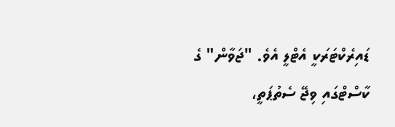ޑައިރެކްޓަރަކީ އެޓްލީ އެވެ. "ޖަވާން" ގެ ކާސްޓްގައި ވިޖޭ ސެތުޕަތީ،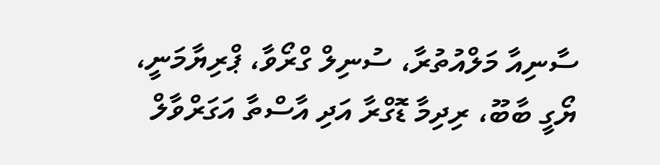ސާނިއާ މަލްއުތުރާ، ސުނިލް ގްރޯވާ، ޕްރިޔާމަނީ، ޔޯގީ ބާބޫ، ރިދިމާ ޑޮގްރާ އަދި އާސްތާ އަގަރްވާލް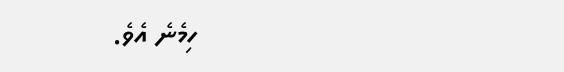ހިމެނެ އެވެ.